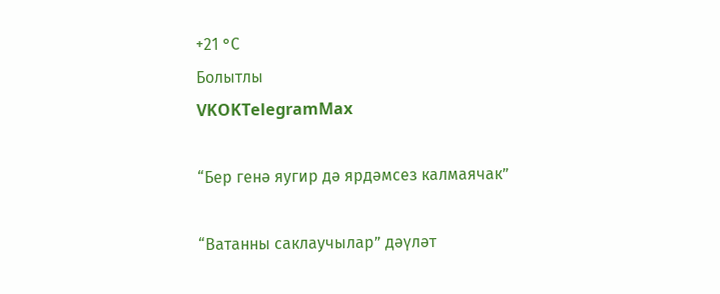+21 °С
Болытлы
VKOKTelegramMax

“Бер генә яугир дә ярдәмсез калмаячак”

“Ватанны саклаучылар” дәүләт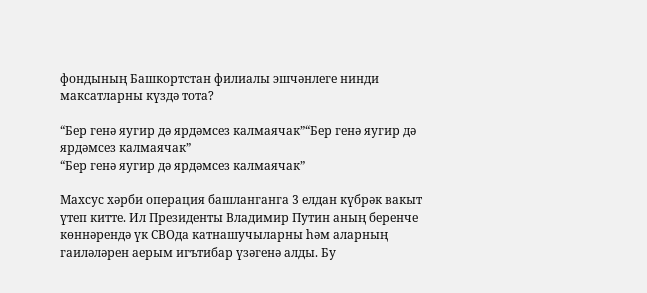фондының Башкортстан филиалы эшчәнлеге нинди максатларны күздә тота?

“Бер генә яугир дә ярдәмсез калмаячак”“Бер генә яугир дә ярдәмсез калмаячак”
“Бер генә яугир дә ярдәмсез калмаячак”

Махсус хәрби операция башланганга 3 елдан күбрәк вакыт үтеп китте. Ил Президенты Владимир Путин аның беренче көннәрендә үк СВОда катнашучыларны һәм аларның гаиләләрен аерым игътибар үзәгенә алды. Бу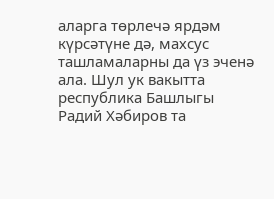аларга төрлечә ярдәм күрсәтүне дә, махсус ташламаларны да үз эченә ала. Шул ук вакытта республика Башлыгы Радий Хәбиров та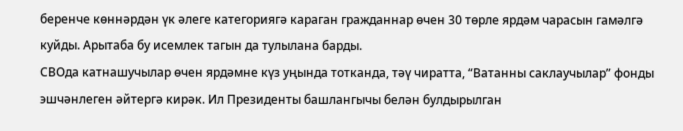беренче көннәрдән үк әлеге категориягә караган гражданнар өчен 30 төрле ярдәм чарасын гамәлгә куйды. Арытаба бу исемлек тагын да тулылана барды.
СВОда катнашучылар өчен ярдәмне күз уңында тотканда, тәү чиратта, “Ватанны саклаучылар” фонды эшчәнлеген әйтергә кирәк. Ил Президенты башлангычы белән булдырылган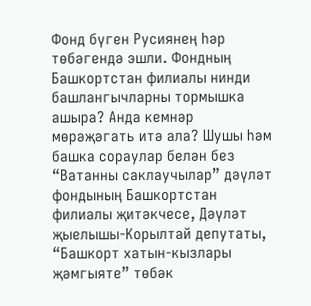Фонд бүген Русиянең һәр төбәгендә эшли. Фондның Башкортстан филиалы нинди башлангычларны тормышка ашыра? Анда кемнәр мөрәҗәгать итә ала? Шушы һәм башка сораулар белән без “Ватанны саклаучылар” дәүләт фондының Башкортстан филиалы җитәкчесе, Дәүләт җыелышы-Корылтай депутаты, “Башкорт хатын-кызлары җәмгыяте” төбәк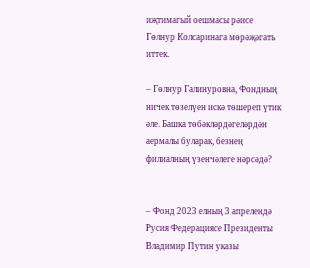иҗтимагый оешмасы рәисе Гөлнур Колсаринага мөрәҗәгать иттек.

– Гөлнур Галинуровна, Фондның ничек төзелүен искә төшереп үтик әле. Башка төбәкләрдәгеләрдән аермалы буларак, безнең филиалның үзенчәлеге нәрсәдә?


– Фонд 2023 елның 3 апрелендә Русия Федерациясе Президенты Владимир Путин указы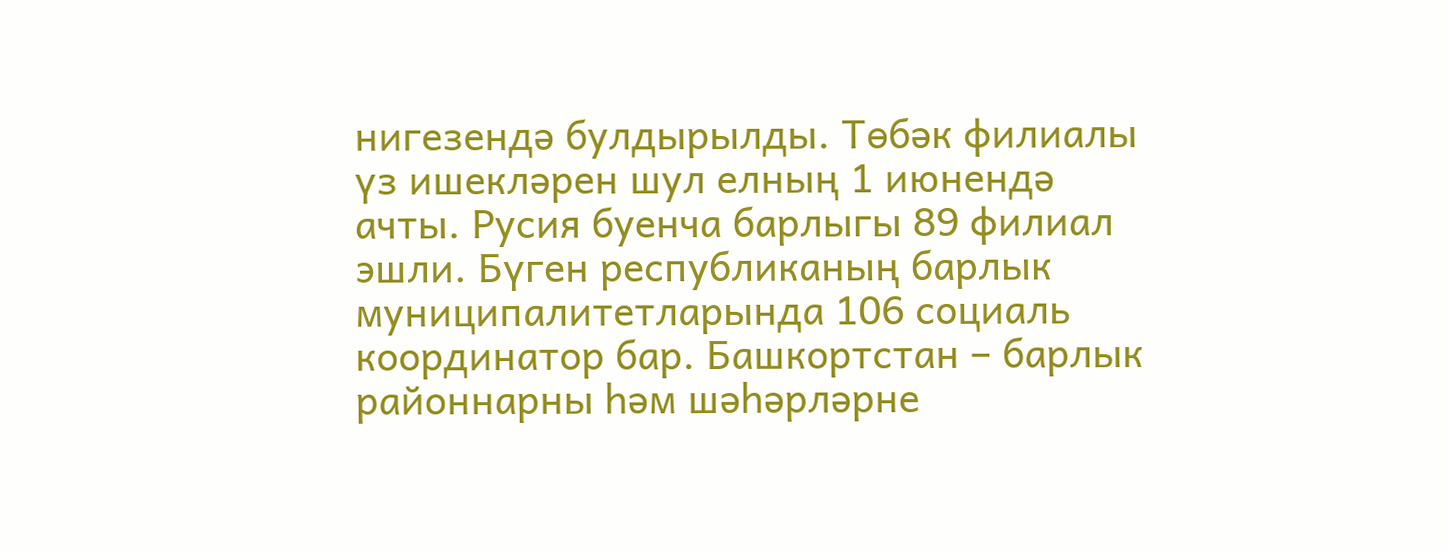нигезендә булдырылды. Төбәк филиалы үз ишекләрен шул елның 1 июнендә ачты. Русия буенча барлыгы 89 филиал эшли. Бүген республиканың барлык муниципалитетларында 106 социаль координатор бар. Башкортстан – барлык районнарны һәм шәһәрләрне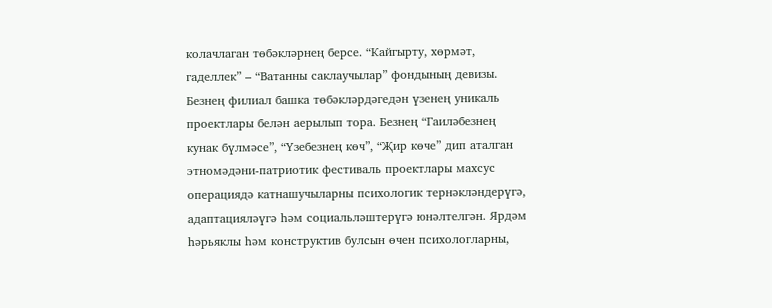колачлаган төбәкләрнең берсе. “Кайгырту, хөрмәт, гаделлек” – “Ватанны саклаучылар” фондының девизы. Безнең филиал башка төбәкләрдәгедән үзенең уникаль проектлары белән аерылып тора. Безнең “Гаиләбезнең кунак бүлмәсе”, “Үзебезнең көч”, “Җир көче” дип аталган этномәдәни-патриотик фестиваль проектлары махсус операциядә катнашучыларны психологик тернәкләндерүгә, адаптацияләүгә һәм социальләштерүгә юнәлтелгән. Ярдәм һәрьяклы һәм конструктив булсын өчен психологларны,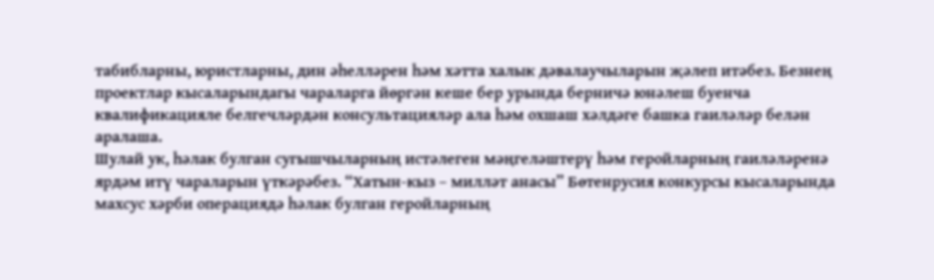табибларны, юристларны, дин әһелләрен һәм хәтта халык дәвалаучыларын җәлеп итәбез. Безнең проектлар кысаларындагы чараларга йөргән кеше бер урында берничә юнәлеш буенча квалификацияле белгечләрдән консультацияләр ала һәм охшаш хәлдәге башка гаиләләр белән аралаша.
Шулай ук, һәлак булган сугышчыларның истәлеген мәңгеләштерү һәм геройларның гаиләләренә ярдәм итү чараларын үткәрәбез. “Хатын-кыз – милләт анасы” Бөтенрусия конкурсы кысаларында махсус хәрби операциядә һәлак булган геройларның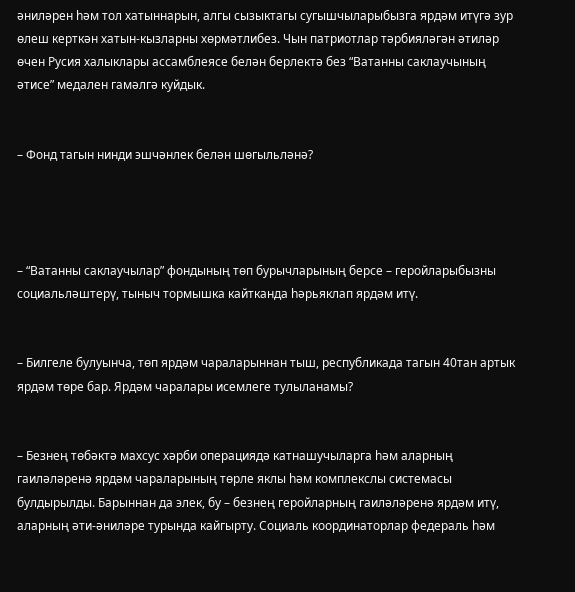әниләрен һәм тол хатыннарын, алгы сызыктагы сугышчыларыбызга ярдәм итүгә зур өлеш керткән хатын-кызларны хөрмәтлибез. Чын патриотлар тәрбияләгән әтиләр өчен Русия халыклары ассамблеясе белән берлектә без “Ватанны саклаучының әтисе” медален гамәлгә куйдык.


– Фонд тагын нинди эшчәнлек белән шөгыльләнә?




– “Ватанны саклаучылар” фондының төп бурычларының берсе – геройларыбызны социальләштерү, тыныч тормышка кайтканда һәрьяклап ярдәм итү.


– Билгеле булуынча, төп ярдәм чараларыннан тыш, республикада тагын 40тан артык ярдәм төре бар. Ярдәм чаралары исемлеге тулыланамы?


– Безнең төбәктә махсус хәрби операциядә катнашучыларга һәм аларның гаиләләренә ярдәм чараларының төрле яклы һәм комплекслы системасы булдырылды. Барыннан да элек, бу – безнең геройларның гаиләләренә ярдәм итү, аларның әти-әниләре турында кайгырту. Социаль координаторлар федераль һәм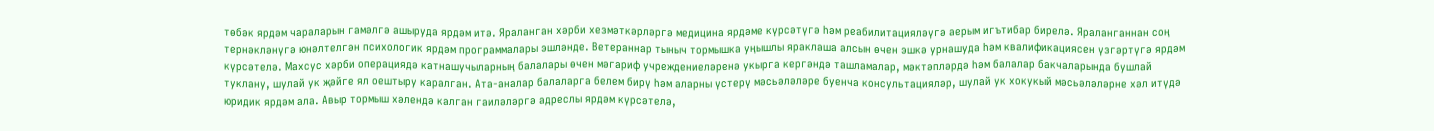төбәк ярдәм чараларын гамәлгә ашыруда ярдәм итә. Яраланган хәрби хезмәткәрләргә медицина ярдәме күрсәтүгә һәм реабилитацияләүгә аерым игътибар бирелә. Яраланганнан соң тернәкләнүгә юнәлтелгән психологик ярдәм программалары эшләнде. Ветераннар тыныч тормышка уңышлы яраклаша алсын өчен эшкә урнашуда һәм квалификациясен үзгәртүгә ярдәм күрсәтелә. Махсус хәрби операциядә катнашучыларның балалары өчен мәгариф учреждениеләренә укырга кергәндә ташламалар, мәктәпләрдә һәм балалар бакчаларында бушлай туклану, шулай ук җәйге ял оештыру каралган. Ата-аналар балаларга белем бирү һәм аларны үстерү мәсьәләләре буенча консультацияләр, шулай ук хокукый мәсьәләләрне хәл итүдә юридик ярдәм ала. Авыр тормыш хәлендә калган гаиләләргә адреслы ярдәм күрсәтелә,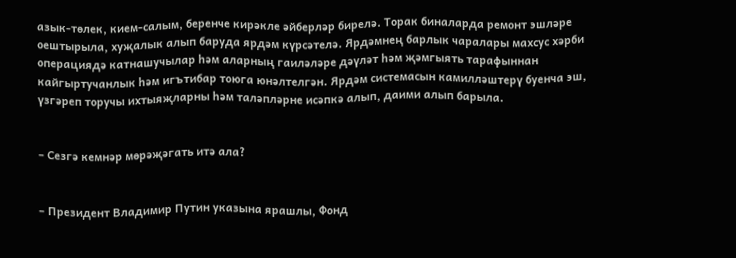азык-төлек, кием-салым, беренче кирәкле әйберләр бирелә. Торак биналарда ремонт эшләре оештырыла, хуҗалык алып баруда ярдәм күрсәтелә. Ярдәмнең барлык чаралары махсус хәрби операциядә катнашучылар һәм аларның гаиләләре дәүләт һәм җәмгыять тарафыннан кайгыртучанлык һәм игътибар тоюга юнәлтелгән. Ярдәм системасын камилләштерү буенча эш, үзгәреп торучы ихтыяҗларны һәм таләпләрне исәпкә алып, даими алып барыла.


– Сезгә кемнәр мөрәҗәгать итә ала?


– Президент Владимир Путин указына ярашлы, Фонд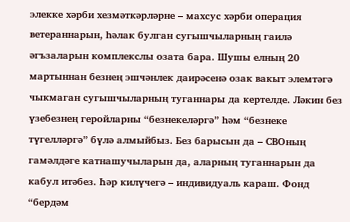элекке хәрби хезмәткәрләрне – махсус хәрби операция ветераннарын, һәлак булган сугышчыларның гаилә әгъзаларын комплекслы озата бара. Шушы елның 20 мартыннан безнең эшчәнлек даирәсенә озак вакыт элемтәгә чыкмаган сугышчыларның туганнары да кертелде. Ләкин без үзебезнең геройларны “безнекеләргә” һәм “безнеке түгелләргә” бүлә алмыйбыз. Без барысын да – СВОның гамәлдәге катнашучыларын да, аларның туганнарын да кабул итәбез. Һәр килүчегә – индивидуаль караш. Фонд “бердәм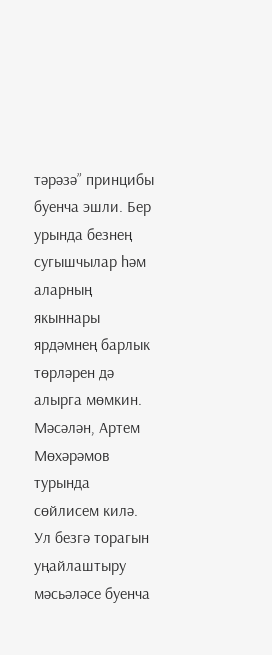тәрәзә” принцибы буенча эшли. Бер урында безнең сугышчылар һәм аларның якыннары ярдәмнең барлык төрләрен дә алырга мөмкин.
Мәсәлән, Артем Мөхәрәмов турында сөйлисем килә. Ул безгә торагын уңайлаштыру мәсьәләсе буенча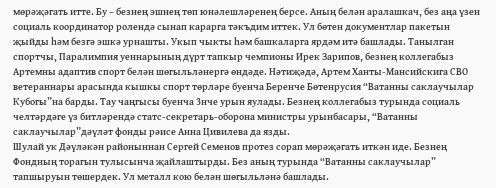мөрәҗәгать итте. Бу – безнең эшнең төп юнәлешләренең берсе. Аның белән аралашкач, без аңа үзен социаль координатор ролендә сынап карарга тәкъдим иттек. Ул бөтен документлар пакетын җыйды һәм безгә эшкә урнашты. Укып чыкты һәм башкаларга ярдәм итә башлады. Танылган спортчы, Паралимпия уеннарының дүрт тапкыр чемпионы Ирек Зарипов, безнең коллегабыз Артемны адаптив спорт белән шөгыльләнергә өндәде. Нәтиҗәдә, Артем Ханты-Мансийскига СВО ветераннары арасында кышкы спорт төрләре буенча Беренче Бөтенрусия “Ватанны саклаучылар Кубогы”на барды. Тау чаңгысы буенча 3нче урын яулады. Безнең коллегабыз турында социаль челтәрдәге үз битләрендә статс-секретарь-оборона министры урынбасары, “Ватанны саклаучылар”дәүләт фонды рәисе Анна Цивилева да язды.
Шулай ук Дәүләкән районыннан Сергей Семенов протез сорап мөрәҗәгать иткән иде. Безнең Фондның торагын тулысынча җайлаштырды. Без аның турында “Ватанны саклаучылар” тапшыруын төшердек. Ул металл кою белән шөгыльләнә башлады.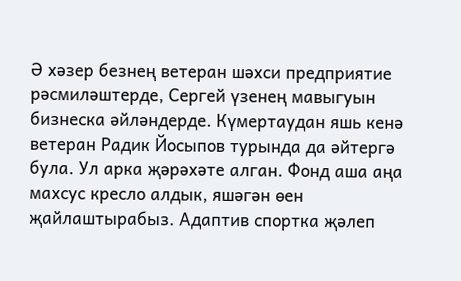Ә хәзер безнең ветеран шәхси предприятие рәсмиләштерде, Сергей үзенең мавыгуын бизнеска әйләндерде. Күмертаудан яшь кенә ветеран Радик Йосыпов турында да әйтергә була. Ул арка җәрәхәте алган. Фонд аша аңа махсус кресло алдык, яшәгән өен җайлаштырабыз. Адаптив спортка җәлеп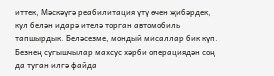иттек, Мәскәүгә реабилитация үтү өчен җибәрдек, кул белән идарә ителә торган автомобиль тапшырдык. Беләсезме, мондый мисаллар бик күп.
Безнең сугышчылар махсус хәрби операциядән соң да туган илгә файда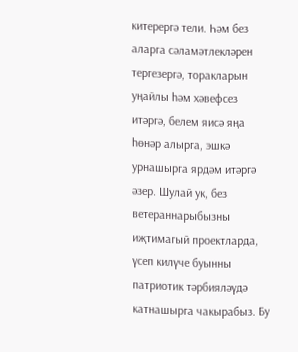китерергә тели. Һәм без аларга сәламәтлекләрен тергезергә, торакларын уңайлы һәм хәвефсез итәргә, белем яисә яңа һөнәр алырга, эшкә урнашырга ярдәм итәргә әзер. Шулай ук, без ветераннарыбызны иҗтимагый проектларда, үсеп килүче буынны патриотик тәрбияләүдә катнашырга чакырабыз. Бу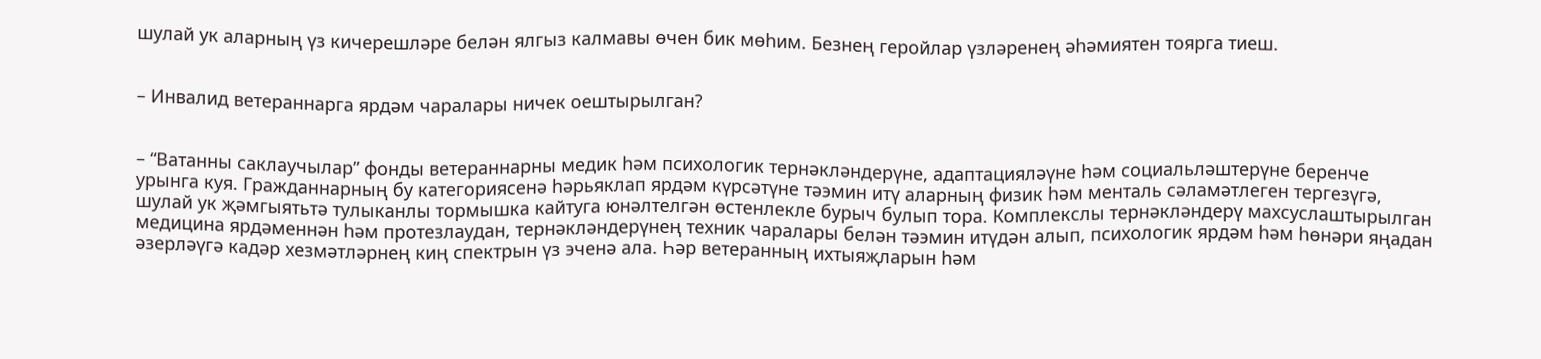шулай ук аларның үз кичерешләре белән ялгыз калмавы өчен бик мөһим. Безнең геройлар үзләренең әһәмиятен тоярга тиеш.


– Инвалид ветераннарга ярдәм чаралары ничек оештырылган?


– “Ватанны саклаучылар” фонды ветераннарны медик һәм психологик тернәкләндерүне, адаптацияләүне һәм социальләштерүне беренче урынга куя. Гражданнарның бу категориясенә һәрьяклап ярдәм күрсәтүне тәэмин итү аларның физик һәм менталь сәламәтлеген тергезүгә, шулай ук җәмгыятьтә тулыканлы тормышка кайтуга юнәлтелгән өстенлекле бурыч булып тора. Комплекслы тернәкләндерү махсуслаштырылган медицина ярдәменнән һәм протезлаудан, тернәкләндерүнең техник чаралары белән тәэмин итүдән алып, психологик ярдәм һәм һөнәри яңадан әзерләүгә кадәр хезмәтләрнең киң спектрын үз эченә ала. Һәр ветеранның ихтыяҗларын һәм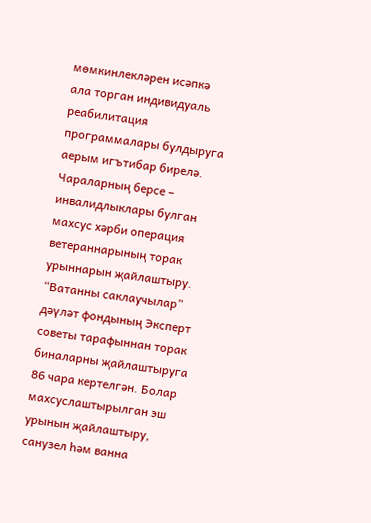мөмкинлекләрен исәпкә ала торган индивидуаль реабилитация программалары булдыруга аерым игътибар бирелә. Чараларның берсе – инвалидлыклары булган махсус хәрби операция ветераннарының торак урыннарын җайлаштыру. “Ватанны саклаучылар” дәүләт фондының Эксперт советы тарафыннан торак биналарны җайлаштыруга 86 чара кертелгән. Болар махсуслаштырылган эш урынын җайлаштыру, санузел һәм ванна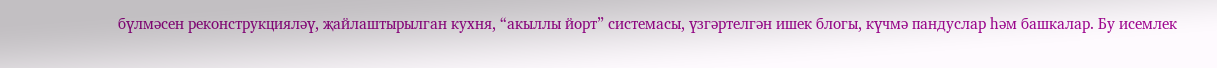бүлмәсен реконструкцияләү, җайлаштырылган кухня, “акыллы йорт” системасы, үзгәртелгән ишек блогы, күчмә пандуслар һәм башкалар. Бу исемлек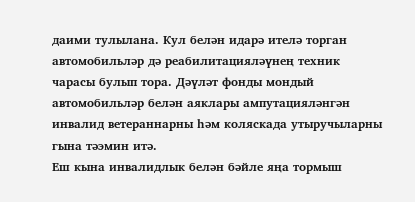даими тулылана. Кул белән идарә ителә торган автомобильләр дә реабилитацияләүнең техник чарасы булып тора. Дәүләт фонды мондый автомобильләр белән аяклары ампутацияләнгән инвалид ветераннарны һәм коляскада утыручыларны гына тәэмин итә.
Еш кына инвалидлык белән бәйле яңа тормыш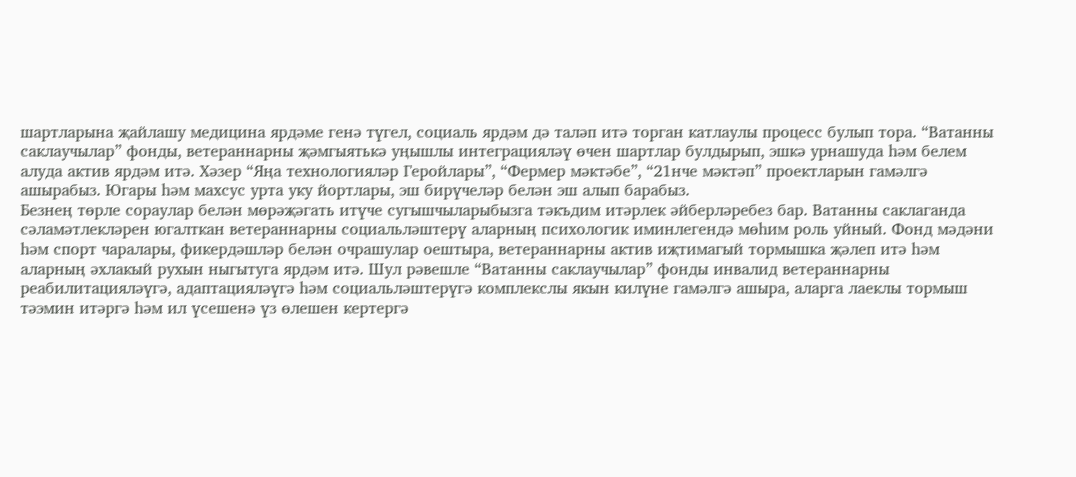шартларына җайлашу медицина ярдәме генә түгел, социаль ярдәм дә таләп итә торган катлаулы процесс булып тора. “Ватанны саклаучылар” фонды, ветераннарны җәмгыятькә уңышлы интеграцияләү өчен шартлар булдырып, эшкә урнашуда һәм белем алуда актив ярдәм итә. Хәзер “Яңа технологияләр Геройлары”, “Фермер мәктәбе”, “21нче мәктәп” проектларын гамәлгә ашырабыз. Югары һәм махсус урта уку йортлары, эш бирүчеләр белән эш алып барабыз.
Безнең төрле сораулар белән мөрәҗәгать итүче сугышчыларыбызга тәкъдим итәрлек әйберләребез бар. Ватанны саклаганда сәламәтлекләрен югалткан ветераннарны социальләштерү аларның психологик иминлегендә мөһим роль уйный. Фонд мәдәни һәм спорт чаралары, фикердәшләр белән очрашулар оештыра, ветераннарны актив иҗтимагый тормышка җәлеп итә һәм аларның әхлакый рухын ныгытуга ярдәм итә. Шул рәвешле “Ватанны саклаучылар” фонды инвалид ветераннарны реабилитацияләүгә, адаптацияләүгә һәм социальләштерүгә комплекслы якын килүне гамәлгә ашыра, аларга лаеклы тормыш тәэмин итәргә һәм ил үсешенә үз өлешен кертергә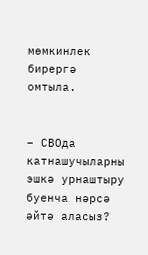мөмкинлек бирергә омтыла.


– СВОда катнашучыларны эшкә урнаштыру буенча нәрсә әйтә аласыз?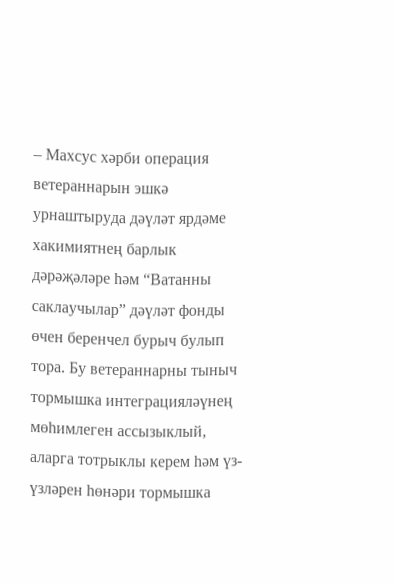– Махсус хәрби операция ветераннарын эшкә урнаштыруда дәүләт ярдәме хакимиятнең барлык дәрәҗәләре һәм “Ватанны саклаучылар” дәүләт фонды өчен беренчел бурыч булып тора. Бу ветераннарны тыныч тормышка интеграцияләүнең мөһимлеген ассызыклый, аларга тотрыклы керем һәм үз-үзләрен һөнәри тормышка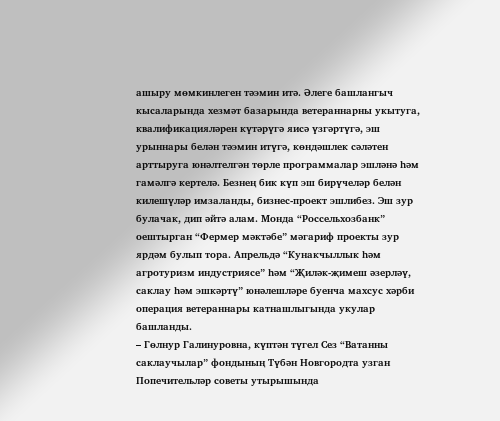ашыру мөмкинлеген тәэмин итә. Әлеге башлангыч кысаларында хезмәт базарында ветераннарны укытуга, квалификацияләрен күтәрүгә яисә үзгәртүгә, эш урыннары белән тәэмин итүгә, көндәшлек сәләтен арттыруга юнәлтелгән төрле программалар эшләнә һәм гамәлгә кертелә. Безнең бик күп эш бирүчеләр белән килешүләр имзаланды, бизнес-проект эшлибез. Эш зур булачак, дип әйтә алам. Монда “Россельхозбанк” оештырган “Фермер мәктәбе” мәгариф проекты зур ярдәм булып тора. Апрельдә “Кунакчыллык һәм агротуризм индустриясе” һәм “Җиләк-җимеш әзерләү, саклау һәм эшкәртү” юнәлешләре буенча махсус хәрби операция ветераннары катнашлыгында укулар башланды.
– Гөлнур Галинуровна, күптән түгел Сез “Ватанны саклаучылар” фондының Түбән Новгородта узган Попечительләр советы утырышында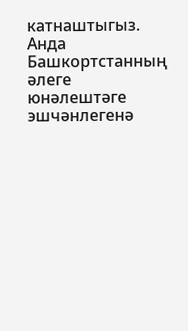катнаштыгыз. Анда Башкортстанның әлеге юнәлештәге эшчәнлегенә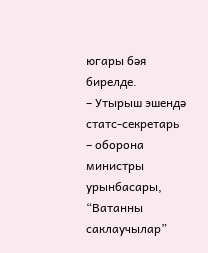югары бәя бирелде.
– Утырыш эшендә статс-секретарь – оборона министры урынбасары, “Ватанны саклаучылар”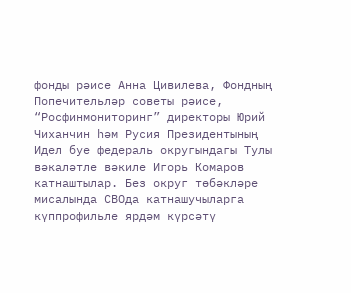фонды рәисе Анна Цивилева, Фондның Попечительләр советы рәисе, “Росфинмониторинг” директоры Юрий Чиханчин һәм Русия Президентының Идел буе федераль округындагы Тулы вәкаләтле вәкиле Игорь Комаров катнаштылар. Без округ төбәкләре мисалында СВОда катнашучыларга күппрофильле ярдәм күрсәтү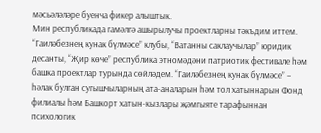мәсьәләләре буенча фикер алыштык.
Мин республикада гамәлгә ашырылучы проектларны тәкъдим иттем. “Гаиләбезнең кунак бүлмәсе” клубы, “Ватанны саклаучылар” юридик десанты, “Җир көче” республика этномәдәни патриотик фестивале һәм башка проектлар турында сөйләдем. “Гаиләбезнең кунак бүлмәсе” – һәлак булган сугышчыларның ата-аналарын һәм тол хатыннарын Фонд филиалы һәм Башкорт хатын-кызлары җәмгыяте тарафыннан психологик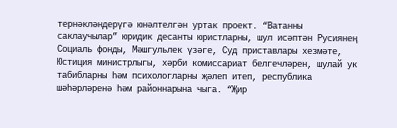тернәкләндерүгә юнәлтелгән уртак проект. “Ватанны саклаучылар” юридик десанты юристларны, шул исәптән Русиянең Социаль фонды, Мәшгульлек үзәге, Суд приставлары хезмәте, Юстиция министрлыгы, хәрби комиссариат белгечләрен, шулай ук табибларны һәм психологларны җәлеп итеп, республика шәһәрләренә һәм районнарына чыга. “Җир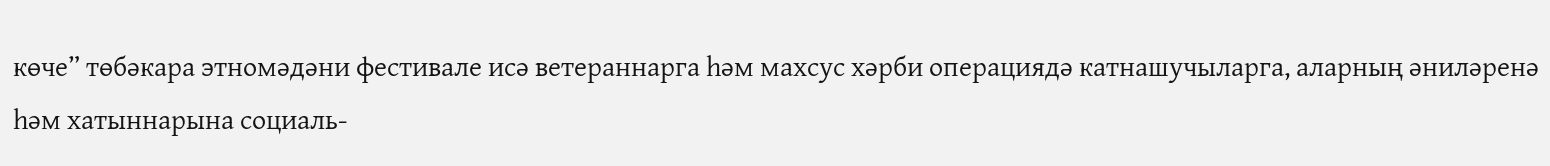көче” төбәкара этномәдәни фестивале исә ветераннарга һәм махсус хәрби операциядә катнашучыларга, аларның әниләренә һәм хатыннарына социаль-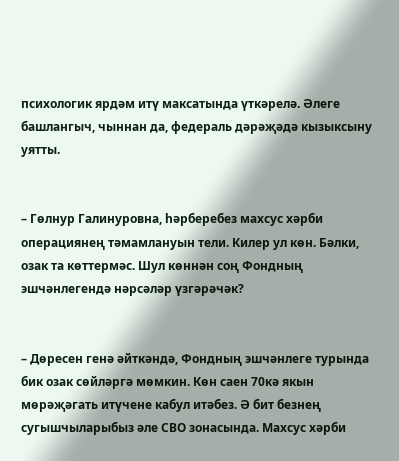психологик ярдәм итү максатында үткәрелә. Әлеге башлангыч, чыннан да, федераль дәрәҗәдә кызыксыну уятты.


– Гөлнур Галинуровна, һәрберебез махсус хәрби операциянең тәмамлануын тели. Килер ул көн. Бәлки, озак та көттермәс. Шул көннән соң Фондның эшчәнлегендә нәрсәләр үзгәрәчәк?


– Дөресен генә әйткәндә, Фондның эшчәнлеге турында бик озак сөйләргә мөмкин. Көн саен 70кә якын мөрәҗәгать итүчене кабул итәбез. Ә бит безнең сугышчыларыбыз әле СВО зонасында. Махсус хәрби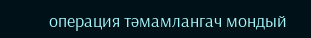операция тәмамлангач мондый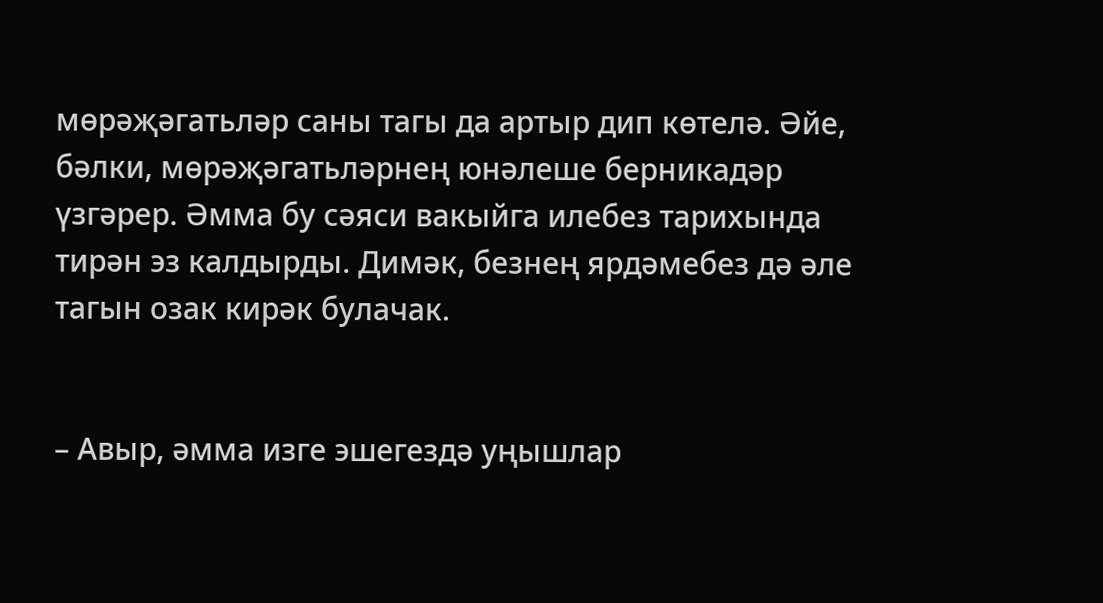мөрәҗәгатьләр саны тагы да артыр дип көтелә. Әйе, бәлки, мөрәҗәгатьләрнең юнәлеше берникадәр үзгәрер. Әмма бу сәяси вакыйга илебез тарихында тирән эз калдырды. Димәк, безнең ярдәмебез дә әле тагын озак кирәк булачак.


– Авыр, әмма изге эшегездә уңышлар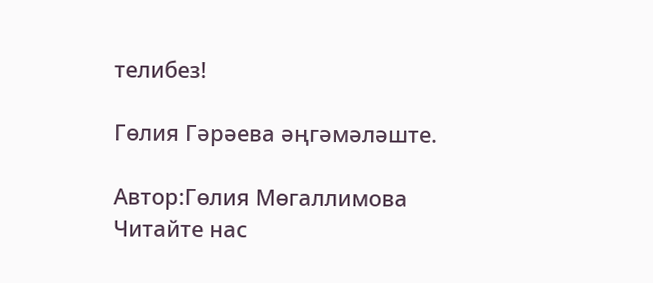телибез!

Гөлия Гәрәева әңгәмәләште.

Автор:Гөлия Мөгаллимова
Читайте нас